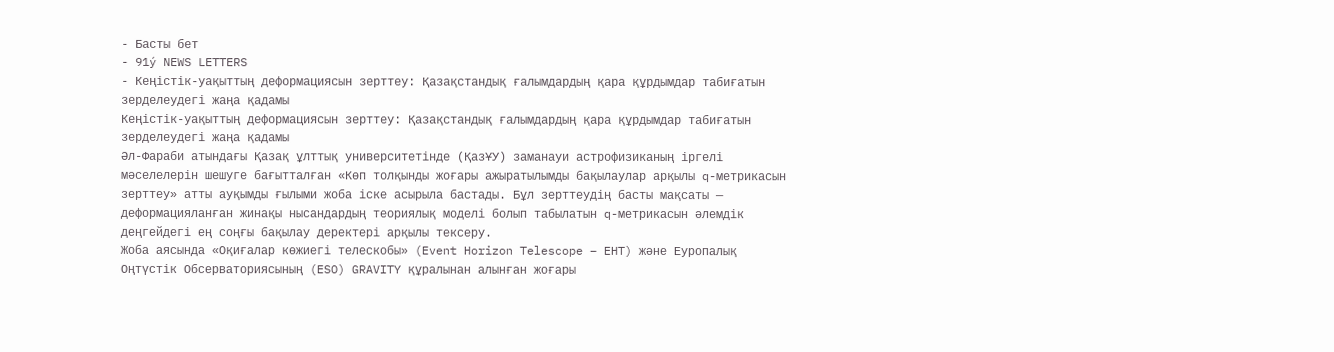- Басты бет
- 91ý NEWS LETTERS
- Кеңістік-уақыттың деформациясын зерттеу: Қазақстандық ғалымдардың қара құрдымдар табиғатын зерделеудегі жаңа қадамы
Кеңістік-уақыттың деформациясын зерттеу: Қазақстандық ғалымдардың қара құрдымдар табиғатын зерделеудегі жаңа қадамы
Әл-Фараби атындағы Қазақ ұлттық университетінде (ҚазҰУ) заманауи астрофизиканың іргелі мәселелерін шешуге бағытталған «Көп толқынды жоғары ажыратылымды бақылаулар арқылы q-метрикасын зерттеу» атты ауқымды ғылыми жоба іске асырыла бастады. Бұл зерттеудің басты мақсаты — деформацияланған жинақы нысандардың теориялық моделі болып табылатын q-метрикасын әлемдік деңгейдегі ең соңғы бақылау деректері арқылы тексеру.
Жоба аясында «Оқиғалар көжиегі телескобы» (Event Horizon Telescope – EHT) және Еуропалық Оңтүстік Обсерваториясының (ESO) GRAVITY құралынан алынған жоғары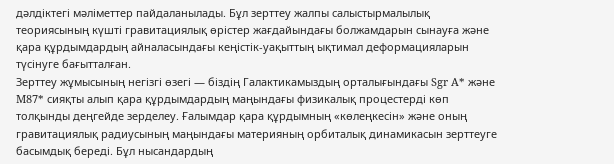дәлдіктегі мәліметтер пайдаланылады. Бұл зерттеу жалпы салыстырмалылық теориясының күшті гравитациялық өрістер жағдайындағы болжамдарын сынауға және қара құрдымдардың айналасындағы кеңістік-уақыттың ықтимал деформацияларын түсінуге бағытталған.
Зерттеу жұмысының негізгі өзегі — біздің Галактикамыздың орталығындағы Sgr A* және M87* сияқты алып қара құрдымдардың маңындағы физикалық процестерді көп толқынды деңгейде зерделеу. Ғалымдар қара құрдымның «көлеңкесін» және оның гравитациялық радиусының маңындағы материяның орбиталық динамикасын зерттеуге басымдық береді. Бұл нысандардың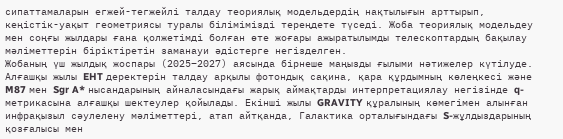сипаттамаларын егжей-тегжейлі талдау теориялық модельдердің нақтылығын арттырып, кеңістік-уақыт геометриясы туралы білімімізді тереңдете түседі. Жоба теориялық модельдеу мен соңғы жылдары ғана қолжетімді болған өте жоғары ажыратылымды телескоптардың бақылау мәліметтерін біріктіретін заманауи әдістерге негізделген.
Жобаның үш жылдық жоспары (2025–2027) аясында бірнеше маңызды ғылыми нәтижелер күтілуде. Алғашқы жылы EHT деректерін талдау арқылы фотондық сақина, қара құрдымның көлеңкесі және M87 мен Sgr A* нысандарының айналасындағы жарық аймақтарды интерпретациялау негізінде q-метрикасына алғашқы шектеулер қойылады. Екінші жылы GRAVITY құралының көмегімен алынған инфрақызыл сәулелену мәліметтері, атап айтқанда, Галактика орталығындағы S-жұлдыздарының қозғалысы мен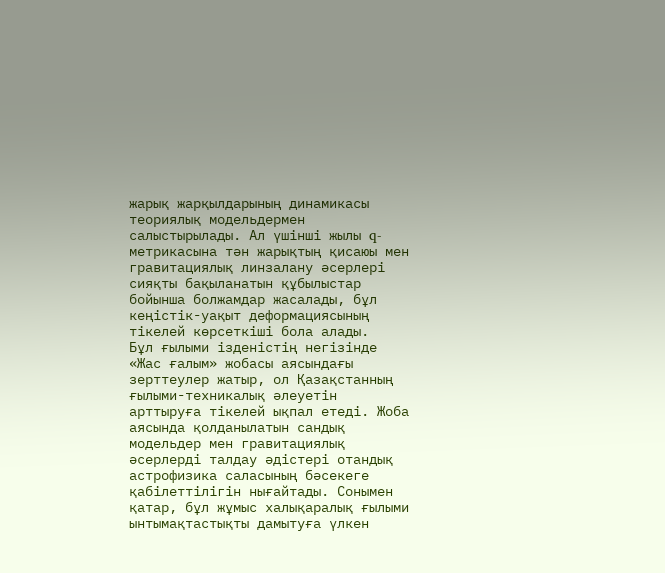жарық жарқылдарының динамикасы теориялық модельдермен салыстырылады. Ал үшінші жылы q-метрикасына тән жарықтың қисаюы мен гравитациялық линзалану әсерлері сияқты бақыланатын құбылыстар бойынша болжамдар жасалады, бұл кеңістік-уақыт деформациясының тікелей көрсеткіші бола алады.
Бұл ғылыми ізденістің негізінде «Жас ғалым» жобасы аясындағы зерттеулер жатыр, ол Қазақстанның ғылыми-техникалық әлеуетін арттыруға тікелей ықпал етеді. Жоба аясында қолданылатын сандық модельдер мен гравитациялық әсерлерді талдау әдістері отандық астрофизика саласының бәсекеге қабілеттілігін нығайтады. Сонымен қатар, бұл жұмыс халықаралық ғылыми ынтымақтастықты дамытуға үлкен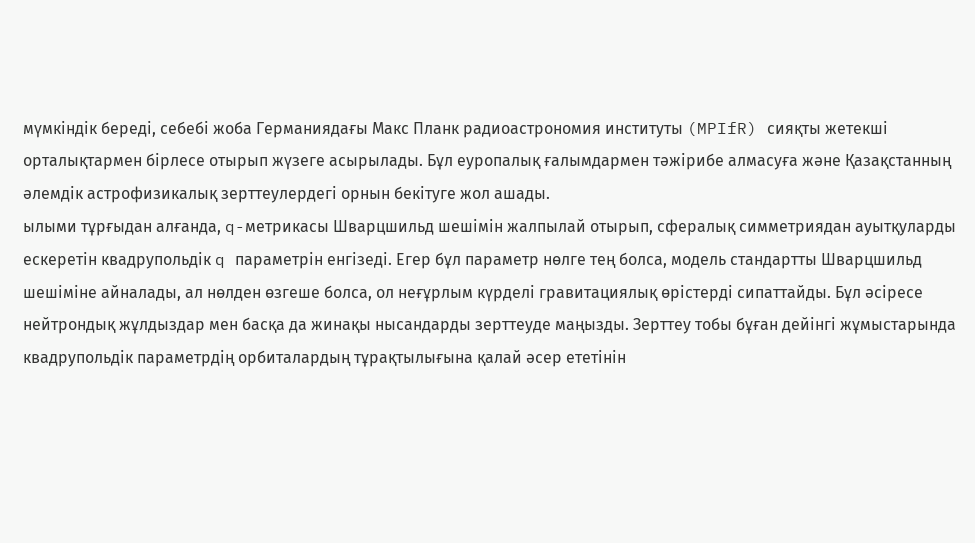мүмкіндік береді, себебі жоба Германиядағы Макс Планк радиоастрономия институты (MPIfR) сияқты жетекші орталықтармен бірлесе отырып жүзеге асырылады. Бұл еуропалық ғалымдармен тәжірибе алмасуға және Қазақстанның әлемдік астрофизикалық зерттеулердегі орнын бекітуге жол ашады.
ылыми тұрғыдан алғанда, q-метрикасы Шварцшильд шешімін жалпылай отырып, сфералық симметриядан ауытқуларды ескеретін квадрупольдік q параметрін енгізеді. Егер бұл параметр нөлге тең болса, модель стандартты Шварцшильд шешіміне айналады, ал нөлден өзгеше болса, ол неғұрлым күрделі гравитациялық өрістерді сипаттайды. Бұл әсіресе нейтрондық жұлдыздар мен басқа да жинақы нысандарды зерттеуде маңызды. Зерттеу тобы бұған дейінгі жұмыстарында квадрупольдік параметрдің орбиталардың тұрақтылығына қалай әсер ететінін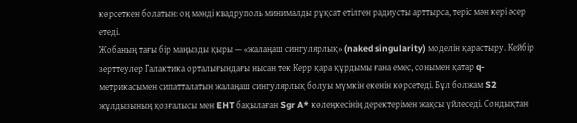көрсеткен болатын: оң мәнді квадруполь минималды рұқсат етілген радиусты арттырса, теріс мән кері әсер етеді.
Жобаның тағы бір маңызды қыры — «жалаңаш сингулярлық» (naked singularity) моделін қарастыру. Кейбір зерттеулер Галактика орталығындағы нысан тек Керр қара құрдымы ғана емес, сонымен қатар q-метрикасымен сипатталатын жалаңаш сингулярлық болуы мүмкін екенін көрсетеді. Бұл болжам S2 жұлдызының қозғалысы мен EHT бақылаған Sgr A* көлеңкесінің деректерімен жақсы үйлеседі. Сондықтан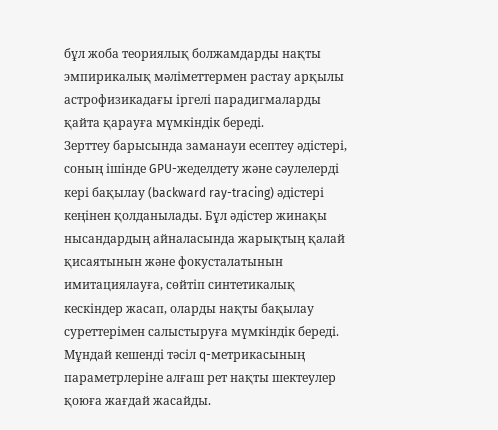бұл жоба теориялық болжамдарды нақты эмпирикалық мәліметтермен растау арқылы астрофизикадағы іргелі парадигмаларды қайта қарауға мүмкіндік береді.
Зерттеу барысында заманауи есептеу әдістері, соның ішінде GPU-жеделдету және сәулелерді кері бақылау (backward ray-tracing) әдістері кеңінен қолданылады. Бұл әдістер жинақы нысандардың айналасында жарықтың қалай қисаятынын және фокусталатынын имитациялауға, сөйтіп синтетикалық кескіндер жасап, оларды нақты бақылау суреттерімен салыстыруға мүмкіндік береді. Мұндай кешенді тәсіл q-метрикасының параметрлеріне алғаш рет нақты шектеулер қоюға жағдай жасайды.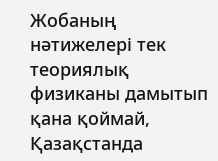Жобаның нәтижелері тек теориялық физиканы дамытып қана қоймай, Қазақстанда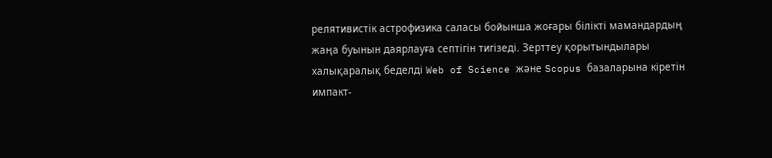релятивистік астрофизика саласы бойынша жоғары білікті мамандардың жаңа буынын даярлауға септігін тигізеді. Зерттеу қорытындылары халықаралық беделді Web of Science және Scopus базаларына кіретін импакт-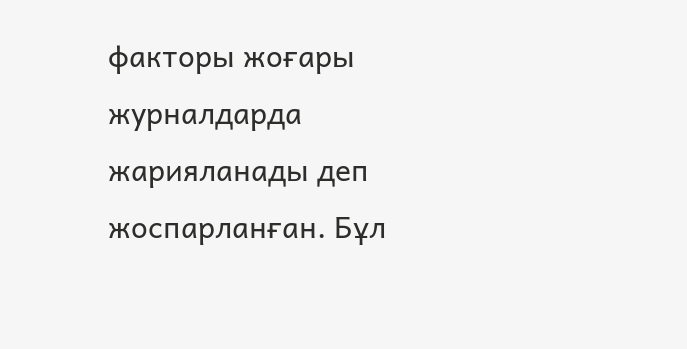факторы жоғары журналдарда жарияланады деп жоспарланған. Бұл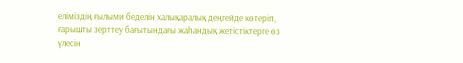еліміздің ғылыми беделін халықаралық деңгейде көтеріп, ғарышты зерттеу бағытындағы жаһандық жетістіктерге өз үлесін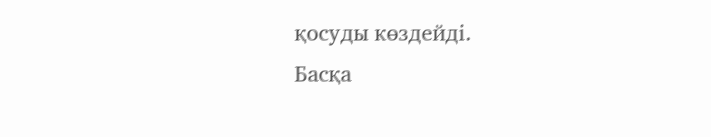қосуды көздейді.
Басқа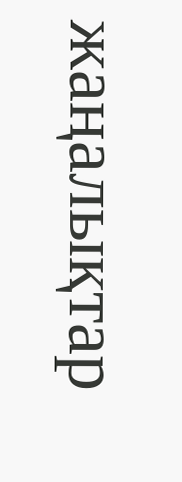жаңалықтар